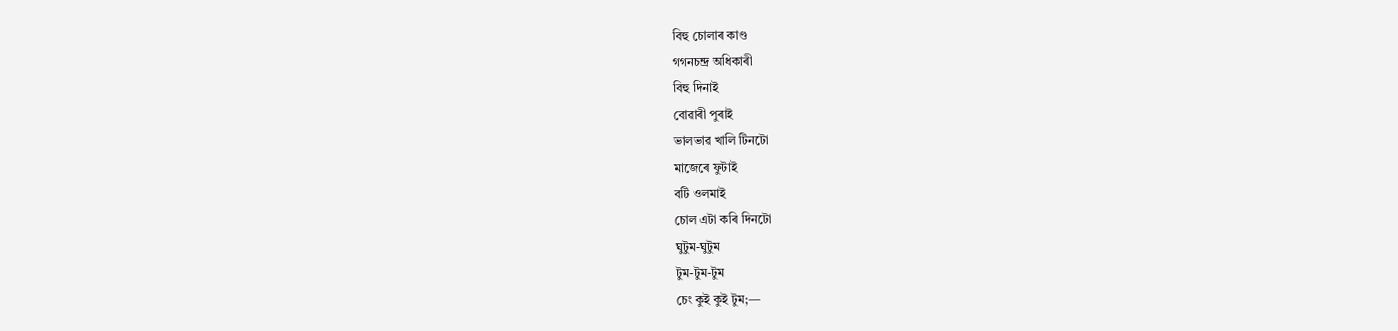বিহু চোলাৰ কাণ্ড
গগনচন্দ্ৰ অধিকাৰী
বিহু দিনাই
বোৱাৰী পুৰাই
ভালভাৱ খালি টিনটো
মাজেৰে ফুটাই
বটি ওলমাই
চোল এটা কৰি দিনটো
ঘুটুম-ঘুটুম
টুম-টুম-টুম
চেং কুই কুই টুম;—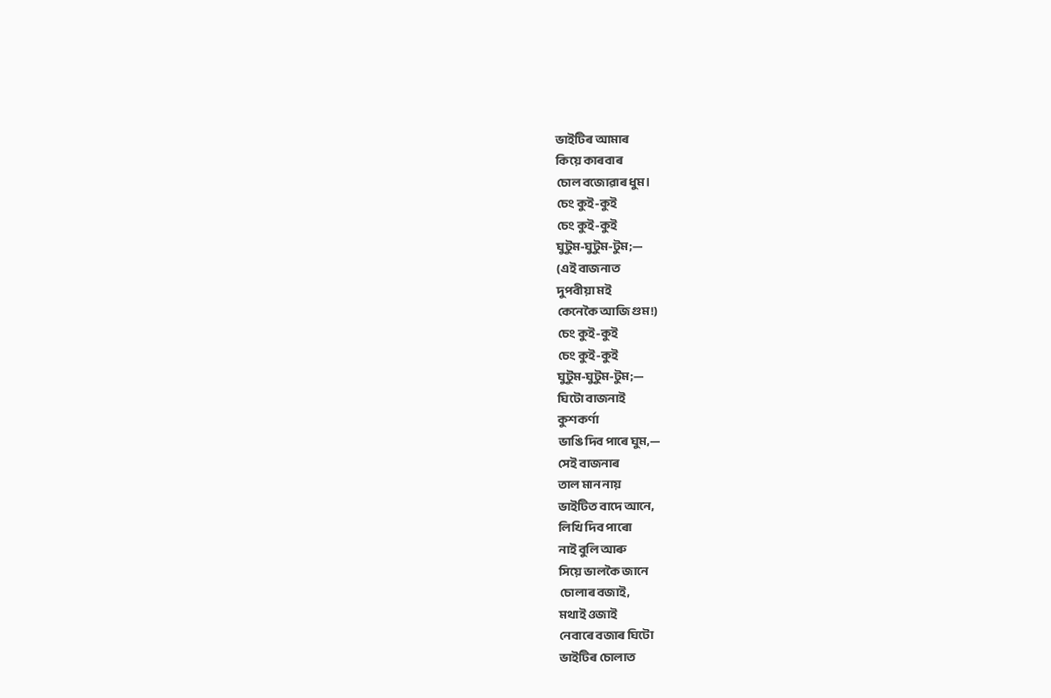ভাইটিৰ আমাৰ
কিয়ে কাৰবাৰ
চোল বজোৱাৰ ধুম।
চেং কুই-কুই
চেং কুই-কুই
ঘুটুম-ঘুটুম-টুম;—
(এই বাজনাত
দুপবীয়া মই
কেনেকৈ আজি গুম!)
চেং কুই-কুই
চেং কুই-কুই
ঘুটুম-ঘুটুম-টুম;—
ঘিটো বাজনাই
কুশকৰ্ণা
ভাঙি দিব পাৰে ঘুম,—
সেই বাজনাৰ
তাল মান নায়
ভাইটিত বাদে আনে,
লিখি দিব পাৰো
নাই বুলি আৰু
সিয়ে ভালকৈ জানে
চোলাৰ বজাই,
মথাই ওজাই
নেবাৰে বজাৰ ঘিটো
ভাইটিৰ চোলাত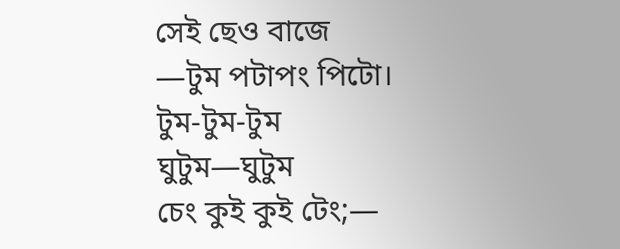সেই ছেও বাজে
—টুম পটাপং পিটো।
টুম-টুম-টুম
ঘুটুম—ঘুটুম
চেং কুই কুই টেং;—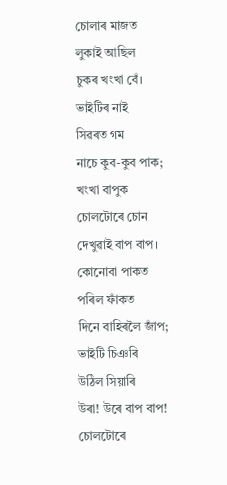চোলাৰ মাজত
লুকাই আছিল
চুকৰ খংখা বেঁ।
ভাইটিৰ নাই
সিৱৰত গম
নাচে কুব-কুব পাক;
খংখা বাপুক
চোলটোৰে চোন
দেখুৱাই বাপ বাপ।
কোনোবা পাকত
পৰিল ফাঁকত
দিনে বাহিৰলৈ জাঁপ;
ভাইটি চিঞৰি
উঠিল সিয়াৰি
উৰা! উৰে বাপ বাপ!
চোলটোৰে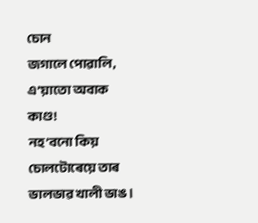চোন
জগালে পোৱালি,
এ’য়াতো অবাক কাণ্ড!
নহ’বনো কিয়
চোলটোৰেয়ে তাৰ
ভালভাৱ খালী ভাঙ।